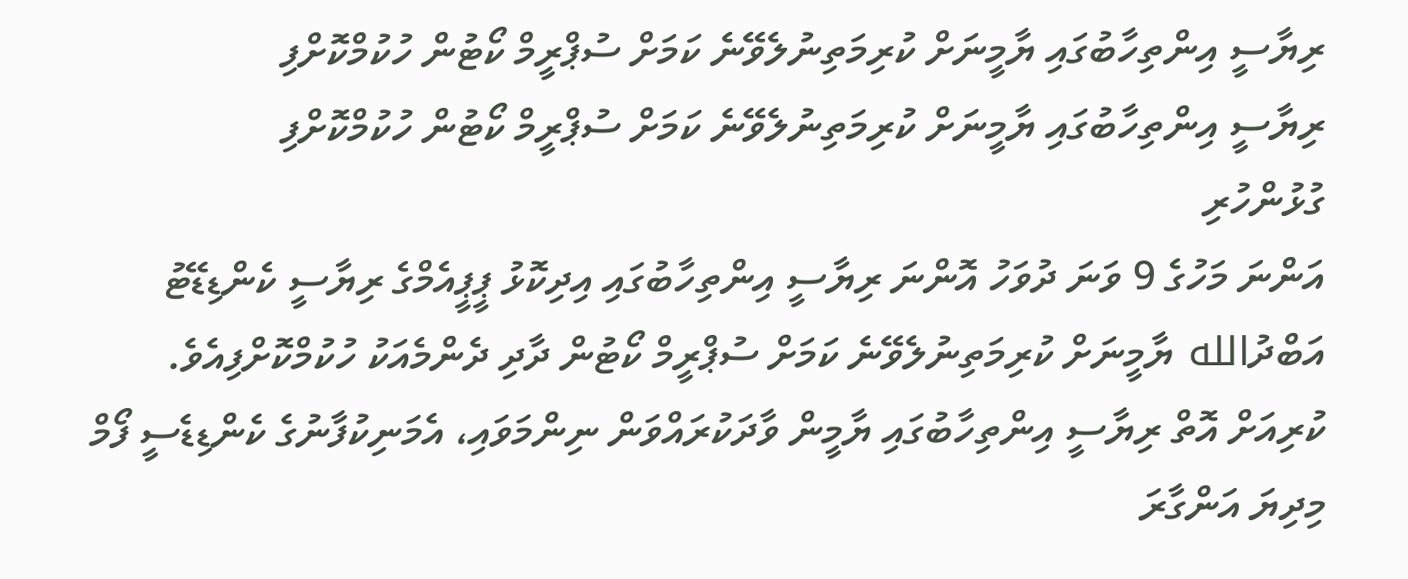ރިޔާސީ އިންތިހާބުގައި ޔާމީނަށް ކުރިމަތިނުލެވޭނެ ކަމަށް ސުޕްރީމް ކޯޓުން ހުކުމްކޮށްފި
ރިޔާސީ އިންތިހާބުގައި ޔާމީނަށް ކުރިމަތިނުލެވޭނެ ކަމަށް ސުޕްރީމް ކޯޓުން ހުކުމްކޮށްފި
ގުޅުންހުރި
އަންނަ މަހުގެ 9 ވަނަ ދުވަހު އޮންނަ ރިޔާސީ އިންތިހާބުގައި އިދިކޮޅު ޕީޕީއެމްގެ ރިޔާސީ ކެންޑިޑޭޓު އަބްދުالله ޔާމީނަށް ކުރިމަތިނުލެވޭނެ ކަމަށް ސުޕްރީމް ކޯޓުން ދާދި ދެންމެއަކު ހުކުމްކޮށްފިއެވެ.
ކުރިއަށް އޮތް ރިޔާސީ އިންތިހާބުގައި ޔާމީން ވާދަކުރައްވަން ނިންމަވައި، އެމަނިކުފާނުގެ ކެންޑިޑެސީ ފޯމް މިދިޔަ އަންގާރަ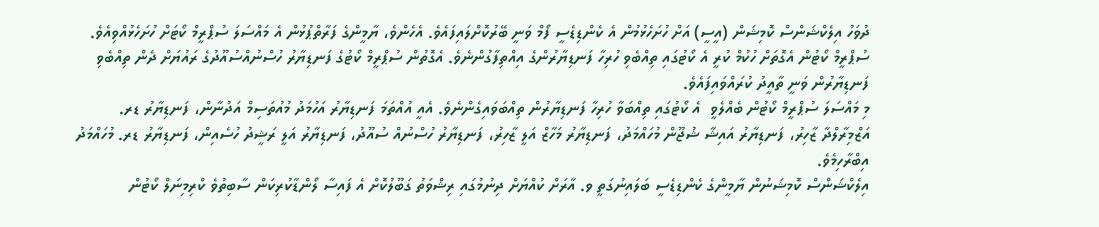ދުވަހު އިލެކްޝަންސް ކޮމިޝަން (އީސީ) އަށް ހުށަހެޅުމުން އެ ކެންޑިޑެސީ ފޯމް ވަނީ ބޭރުކޮށްލައިފައެވެ. އެހެންވެ، ޔާމީންގެ ފަރާތްޕުޅުން އެ މައްސަލަ ސުޕްރީމް ކޯޓަށް ހުށަހެޅުއްވިއެވެ.
ސުޕްރީމް ކޯޓުން އެގޮތަށް ހުކުމް ކުރީ އެ ކޯޓުގައި ތިއްބެވި ހުރިހާ ފަނޑިޔާރުންގެ އިއްތިފާގުންނެވެ. އެގޮތުން ސުޕްރީމް ކޯޓުގެ ފަނޑިޔާރު ހުސްނުއްސުއޫދުގެ ރައުޔަށް ދެން ތިއްބެވި ފަނޑިޔާރުން ވަނީ ތާއީދު ކުރައްވައިފައެވެ.
މި މައްސަލަ ސުޕްރީމް ކޯޓުން ބެއްލެވީ  އެ ކޯޓުގައި ތިއްބަވާ ހުރިހާ ފަނޑިޔާރުން ތިއްބަވައިގެންނެވެ. އެއީ އުއްތަމަ ފަނޑިޔާރު އަހުމަދު މުއުތަސިމް އަދުނާން، ފަނޑިޔާރު ޑރ. އަޒްމިރާލްދާ ޒާހިރު، ފަނޑިޔާރު އައިޝާ ޝުޖޫން މުހައްމަދު، ފަނޑިޔާރު މަހާޒް އަލީ ޒާހިރު، ފަނޑިޔާރު ހުސްނުއް ސުއޫދު، ފަނޑިޔާރު އަލީ ރަޝީދު ހުސެއިން، ފަނޑިޔާރު ޑރ. މުހައްމަދު އިބްރާހިމެވެ.
އިލެކްޝަންސް ކޮމިޝަނުން ޔާމީންގެ ކެންޑިޑެސީ ބަލައިނުގަތީ ވ. އާރަށް ކުއްޔަށް ދިނުމުގައި ރިޝްވަތު ގަބޫލުކޮށް އެ ފައިސާ ލޯންޑާކުރިކަން ސާބިތުވެ ކްރިމިނަލް ކޯޓުން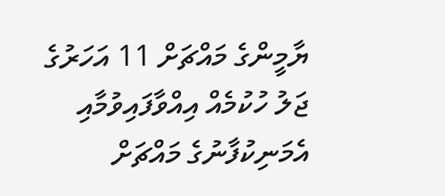ޔާމީންގެ މައްޗަށް 11 އަހަރުގެ ޖަލު ހުކުމެއް އިއްވާފައިވުމާއި އެމަނިކުފާނުގެ މައްޗަށް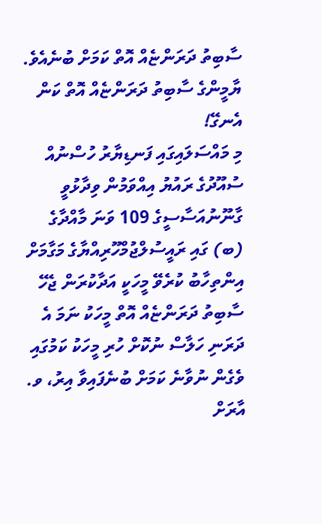ސާބިތު ދަރަންޏެއް އޮތް ކަމަށް ބުނެއެވެ.
ޔާމީންގެ ސާބިތު ދަރަންޏެއް އޮތް ކަން އެނގޭ!
މި މައްސަލައިގައި ފަނޑިޔާރު ހުސްނުއް ސުއޫދުގެ ރައުޔު އިއްވަމުން ވިދާޅުވީ ގާނޫނުއަސާސީގެ 109 ވަނަ މާއްދާގެ (ބ) ގައި ރައީސުލްޖުމްހޫރިއްޔާގެ މަގާމަށް އިންތިހާބު ކުރެވޭ މީހަކީ އަދާކުރަން ޖެހޭ ސާބިތު ދަރަންޏެއް އޮތް މީހަކު ނަމަ އެ ދަރަނި ހަލާސް ނުކޮށް ހުރި މީހަކު ކަމުގައި ވެގެން ނުވާނެ ކަމަށް ބުނެފައިވާ އިރު، ވ. އާރަށް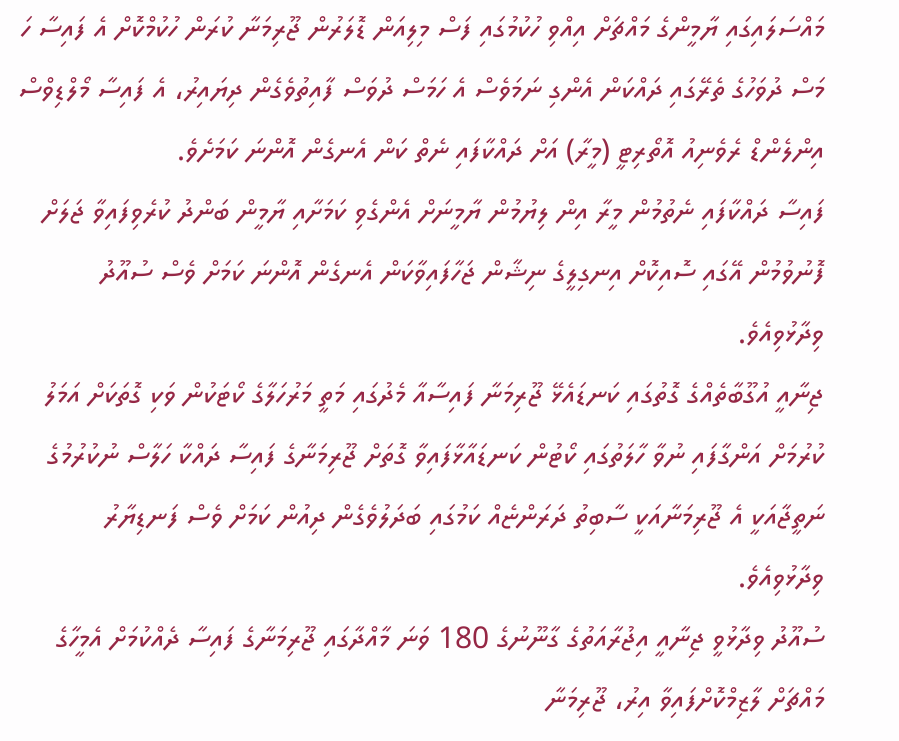މައްސަލައިގައި ޔާމީންގެ މައްޗަށް އިއްވި ހުކުމުގައި ފަސް މިލިއަން ޑޮލަރުން ޖޫރިމަނާ ކުރަން ހުކުމްކޮށް އެ ފައިސާ ހަ މަސް ދުވަހުގެ ތެރޭގައި ދައްކަން އެންގި ނަމަވެސް އެ ހަމަސް ދުވަސް ފާއިތުވެގެން ދިޔައިރު، އެ ފައިސާ މޯލްޑިވްސް އިންލެންޑް ރެވެނިއު އޮތޯރިޓީ (މީރާ) އަށް ދައްކާފައި ނެތް ކަން އެނގެން އޮންނަ ކަމަށެވެ.
ފައިސާ ދައްކާފައި ނެތުމުން މީރާ އިން ލިޔުމުން ޔާމީނަށް އެންގެވި ކަމަށާއި ޔާމީން ބަންދު ކުރެވިފައިވާ ޖަލަށް ފޮނުވުމުން އޭގައި ސޮއިކޮށް އިނގިލީގެ ނިޝާން ޖަހާފައިވާކަން އެނގެން އޮންނަ ކަމަށް ވެސް ސުއޫދު ވިދާޅުވިއެވެ.
ޖިނާއީ އުގޫބާތެއްގެ ގޮތުގައި ކަނޑައެޅޭ ޖޫރިމަނާ ފައިސާއާ މެދުގައި މަތީ މަރުހަލާގެ ކޯޓަކުން ވަކި ގޮތަކަށް އަމަލު ކުރުމަށް އަންގާފައި ނުވާ ހާލަތުގައި ކޯޓުން ކަނޑައާޅާފައިވާ ގޮތަށް ޖޫރިމަނާގެ ފައިސާ ދައްކާ ހަލާސް ނުކުރުމުގެ ނަތީޖާއަކީ އެ ޖޫރިމަނާއަކީ ސާބިތު ދަރަންޏެއް ކަމުގައި ބަދަލުވެގެން ދިއުން ކަމަށް ވެސް ފަނޑިޔާރު ވިދާޅުވިއެވެ.
ސުއޫދު ވިދާޅުވީ ޖިނާއީ އިޖުރާއަތުގެ ގާނޫނުގެ 180 ވަނަ މާއްދާގައި ޖޫރިމަނާގެ ފައިސާ ދެއްކުމަށް އެމީހާގެ މައްޗަށް ލާޒިމްކޮށްފައިވާ އިރު، ޖޫރިމަނާ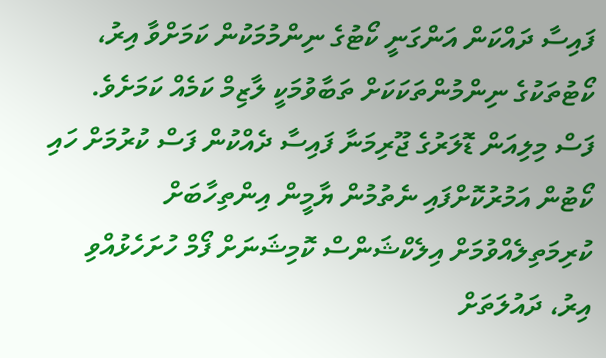ފައިސާ ދައްކަން އަންގަނީ ކޯޓުގެ ނިންމުމަކުން ކަމަށްވާ އިރު، ކޯޓުތަކުގެ ނިންމުންތަކަކަށް ތަބާވުމަކީ ލާޒިމް ކަމެއް ކަމަށެވެ.
ފަސް މިލިއަން ޑޮލަރުގެ ޖޫރިމަނާ ފައިސާ ދެއްކުން ފަސް ކުރުމަށް ހައި ކޯޓުން އަމުރުކޮށްފައި ނެތުމުން ޔާމީން އިންތިހާބަށް ކުރިމަތިލެއްވުމަށް އިލެކްޝަންސް ކޮމިޝަނަށް ފޯމް ހުށަހެޅުއްވި އިރު، ދައުލަތަށް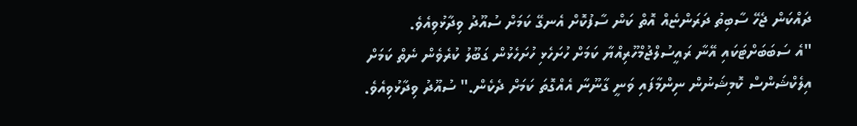ދައްކަން ޖެހޭ ސާބިތު ދަރަންޏެއް އޮތް ކަން ސާފުކޮށް އެނގޭ ކަމަށް ސުއޫދު ވިދާޅުވިއެވެ.
"އެ ސަބަބަށްޓަކައި އޭނާ ރައީސުލްޖުމްހޫރިއްޔާ ކަމަށް ހުށަހެޅި ހުށަހެޅުން ގަބޫލު ކުރެވެން ނެތް ކަމަށް އިލެކްޝަންސް ކޮމިޝަނުން ނިންމާފައި ވަނީ ގާނޫނާ އެއްގޮތަ ކަމަށް ދެކެން." ސުއޫދު ވިދާޅުވިއެވެ.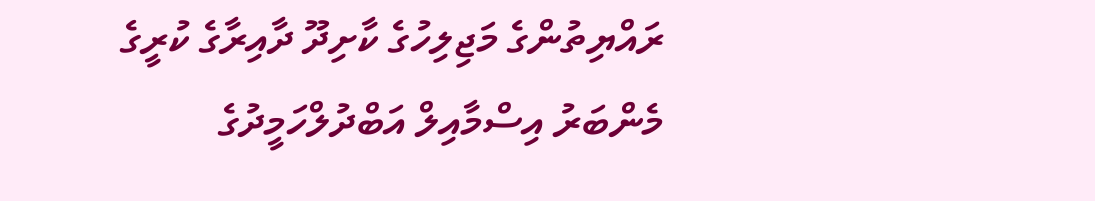ރައްޔިތުންގެ މަޖިލިހުގެ ކާށިދޫ ދާއިރާގެ ކުރީގެ މެންބަރު އިސްމާއިލް އަބްދުލްހަމީދުގެ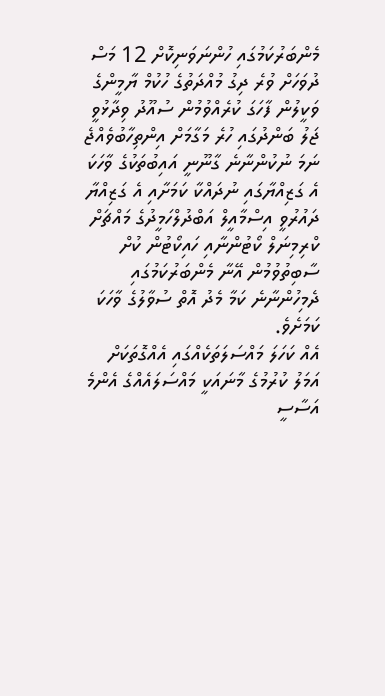މެންބަރުކަމުގައި ހުންނަވަނިކޮށް 12 މަސް ދުވަހަށް ވުރެ ދިގު މުއްދަތުގެ ހުކުމް ޔާމީންގެ ވަކީލުން ފާހަގަ ކުރެއްވުމުން ސުއޫދު ވިދާޅުވީ ޖަލު ބަންދުގައި ހުރެ މަގާމަށް އިންތިހާބުވެއްޖެ ނަމަ ނުކުންނާނެ ގާނޫނީ އައިބުތަކުގެ ވާހަކަ އެ ގަޒިއްޔާގައި ނުދައްކާ ކަމަށާއި އެ ގަޒިއްޔާ ދައުރުވީ އިސްމާއީލް އަބްދުލްހަމީދުގެ މައްޗަށް ކްރިމިނަލް ކޯޓުންނާއި ހައިކޯޓުން ކުށް ސާބިތުވުމުން އޭނާ މެންބަރުކަމުގައި ދެމިހުންނާނެ ކަމާ މެދު އޮތް ސުވާލުގެ ވާހަކަ ކަމަށެވެ.
އެއް ކަހަލަ މައްސަލަތަކެއްގައި އެއްގޮތަކަށް އަމަލު ކުރުމުގެ މާނައަކީ މައްސަލައެއްގެ އެންމެ އަސާސީ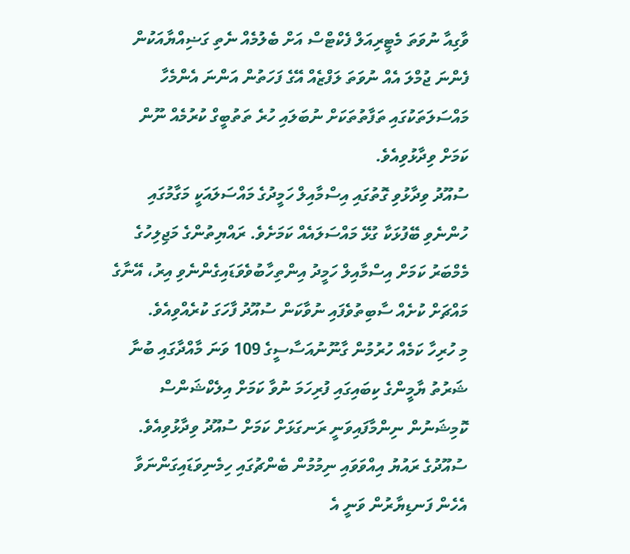ވާގިއާ ނުވަތަ މެޓީރިއަލް ފެކްޓްސް އަށް ބެލުމެއް ނެތި ގަޟިއްޔާއަކުން ފެންނަ ޖުމްލަ އެއް ނުވަތަ ލަފްޒެއް އޭގެ ފަހަތުން އަންނަ އެންމެހާ މައްސަލަތަކުގައި ތަފާތުތަކަށް ނުބަލައި ހުރެ ތަތުބީގް ކުރުމެއް ނޫން ކަމަށް ވިދާޅުވިއެވެ.
ސުއޫދު ވިދާޅުވި ގޮތުގައި އިސްމާއިލް ހަމީދުގެ މައްސަލައަކީ މަގާމުގައި ހުންނެވި ބޭފުޅަކާ ގުޅޭ މައްސަލައެއް ކަމަށެވެ. ރައްޔިތުންގެ މަޖިލިހުގެ މެމްބަރު ކަމަށް އިސްމާއިލް ހަމީދު އިންތިހާބުވެވަޑައިގެންނެވި އިރު، އޭނާގެ މައްޗަށް ކުށެއް ސާބިތުވެފައި ނުވާކަން ސުއޫދު ފާހަގަ ކުރެއްވިއެވެ.
މި ހުރިހާ ކަމެއް ހުރުމުން ގާނޫނުއަސާސީގެ 109 ވަނަ މާއްދާގައި ބުނާ ޝަރުތު ޔާމީންގެ ކިބައިގައި ފުރިހަމަ ނުވާ ކަމަށް އިލެކްޝަންސް ކޮމިޝަނުން ނިންމާފައިވަނީ ރަނގަޅަށް ކަމަށް ސުއޫދު ވިދާޅުވިއެވެ. ސުއޫދުގެ ރައުޔު އިއްވަވައި ނިމުމުން ބެންޗުގައި ހިމެނިވަޑައިގަންނަވާ އެހެން ފަނޑިޔާރުން ވަނީ އެ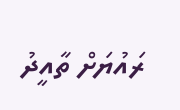ރައުޔަށް ތާއީދު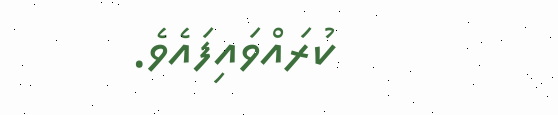ކުރައްވައިފައެވެ.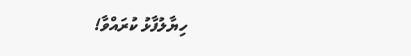ހިޔާލުފާޅު ކުރައްވާ!